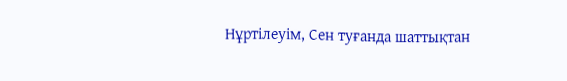Нұртілеуім, Сен туғанда шаттықтан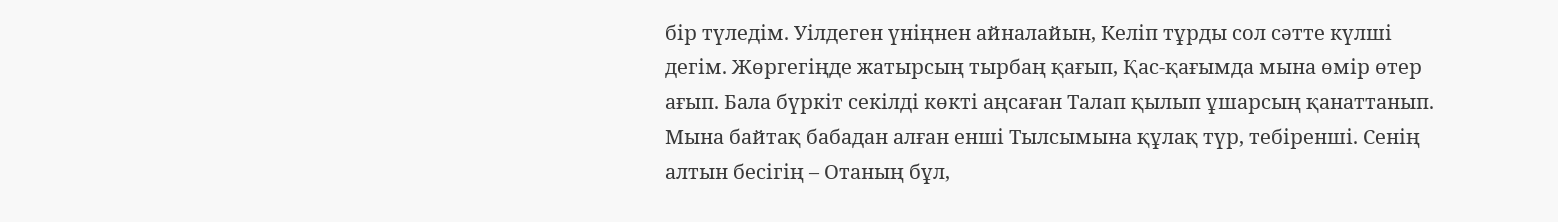бір түледім. Уілдеген үніңнен айналайын, Келіп тұрды сол сәтте күлші дегім. Жөргегіңде жатырсың тырбаң қағып, Қас-қағымда мына өмір өтер ағып. Бала бүркіт секілді көкті аңсаған Талап қылып ұшарсың қанаттанып. Мына байтақ бабадан алған енші Тылсымына құлақ түр, тебіренші. Сенің алтын бесігің – Отаның бұл,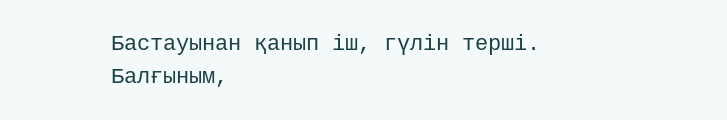Бастауынан қанып іш, гүлін терші. Балғыным,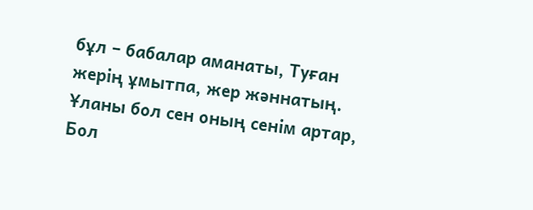бұл – бабалар аманаты, Туған жерің ұмытпа, жер жәннатың. Ұланы бол сен оның сенім артар, Бол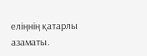еліңнің қатарлы азаматы.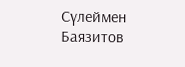Сүлеймен Баязитов